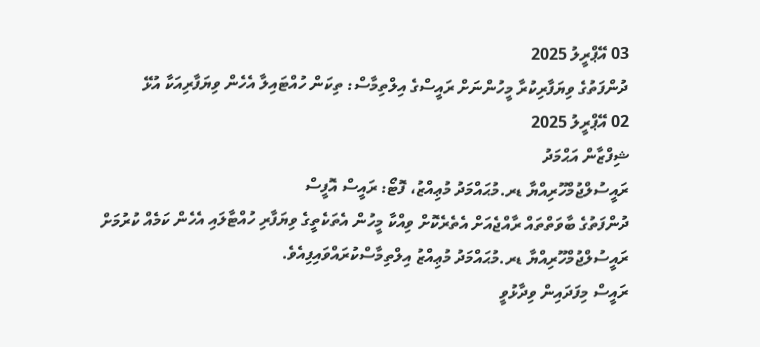03 އޭޕްރީލު 2025
ދުންފަތުގެ ވިޔަފާރިކުރާ މީހުންނަށް ރައީސްގެ އިލްތިމާސް: ތިކަން ހުއްޓައިލާ އެހެން ވިޔަފާރިއަކާ އުޅޭ
02 އޭޕްރީލު 2025
ޝިފްޒާން އަޙްމަދު
ރައީސުލްޖުމްހޫރިއްޔާ ޑރ.މުޙައްމަދު މުޢިއްޒު، ފޮޓޯ: ރައީސް އޮފީސް
ދުންފަތުގެ ބާވަތްތައް ރާއްޖެއަށް އެތެރެކޮށް ވިއްކާ މީހުން އެތަކެތީގެ ވިޔަފާރި ހުއްޓާލައި އެހެން ކަމެއް ކުރުމަށް ރައީސުލްޖުމްހޫރިއްޔާ ޑރ.މުޙައްމަދު މުޢިއްޒު އިލްތިމާސްކުރައްވައިފިއެވެ.
ރައީސް މިފަދައިން ވިދާޅުވީ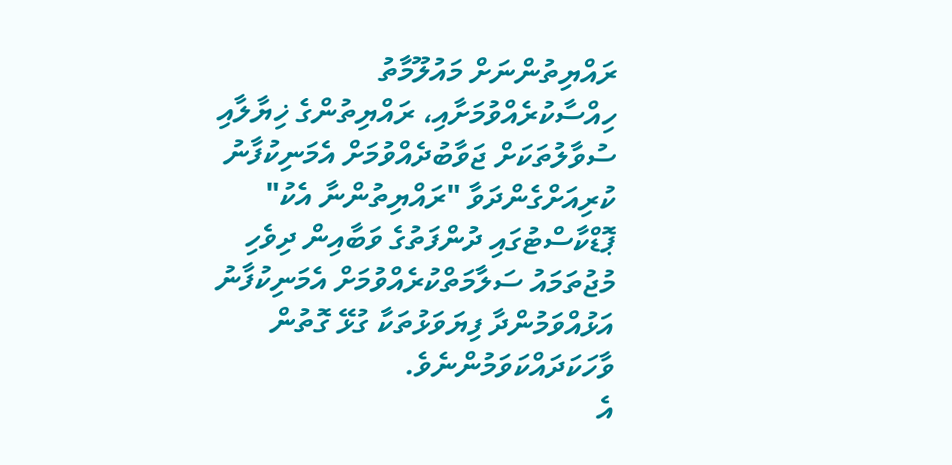ރައްޔިތުންނަށް މައުލޫމާތު ހިއްސާކުރެއްވުމަށާއި، ރައްޔިތުންގެ ޚިޔާލާއި ސުވާލުތަކަށް ޖަވާބުދެއްވުމަށް އެމަނިކުފާނު ކުރިއަށްގެންދަވާ "ރައްޔިތުންނާ އެކު" ޕޮޑްކާސްޓުގައި ދުންފަތުގެ ވަބާއިން ދިވެހި މުޖުތަމައު ސަލާމަތްކުރެއްވުމަށް އެމަނިކުފާނު އަޅުއްވަމުންދާ ފިޔަވަޅުތަކާ ގުޅޭ ގޮތުން ވާހަކަދައްކަވަމުންނެވެ.
އެ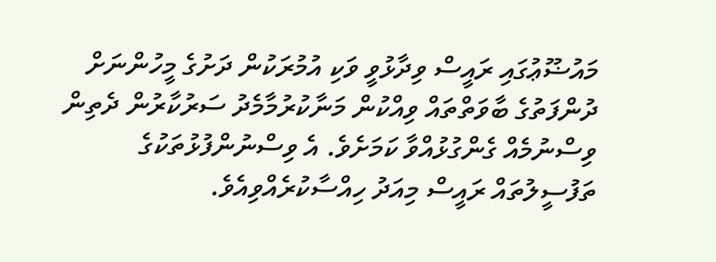މައުޟޫޢުގައި ރައީސް ވިދާޅުވީ ވަކި އުމުރަކުން ދަށުގެ މީހުންނަށް ދުންފަތުގެ ބާވަތްތައް ވިއްކުން މަނާކުރުމާމެދު ސަރުކާރުން ދެތިން ވިސްނުމެއް ގެންގުޅުއްވާ ކަމަށެވެ. އެ ވިސްނުންފުޅުތަކުގެ ތަފުސީލުތައް ރައީސް މިއަދު ހިއްސާކުރެއްވިއެވެ.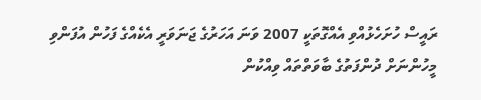ރައީސް ހުށަހެޅުއްވި އެއްގޮތަކީ 2007 ވަނަ އަހަރުގެ ޖަނަވަރީ އެކެއްގެ ފަހުން އުފަންވި މީހުންނަށް ދުންފަތުގެ ބާވަތްތައް ވިއްކުން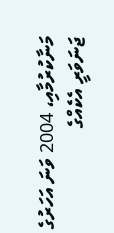މަނާކުރުމާއި، 2004 ވަނަ އަހަރުގެ ޖަނަވަރީ އެކެއްގެ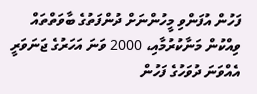ފަހުން އުފަންވި މީހުންނަށް ދުންފަތުގެ ބާވަތްތައް ވިއްކުން މަނާކުރުމާއި، 2000 ވަނަ އަހަރުގެ ޖަނަވަރީ އެއްވަނަ ދުވަހުގެ ފަހުން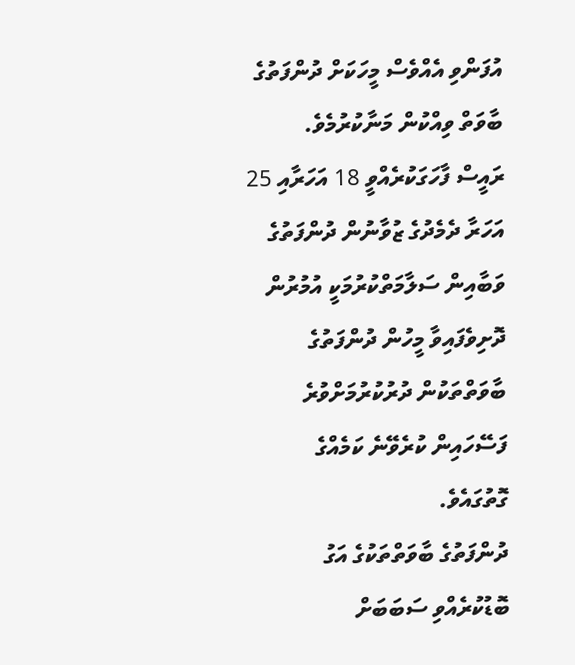އުފަންވި އެއްވެސް މީހަކަށް ދުންފަތުގެ ބާވަތް ވިއްކުން މަނާކުރުމެވެ.
ރައީސް ފާހަގަކުރެއްވީ 18 އަހަރާއި 25 އަހަރާ ދެމެދުގެ ޒުވާނުން ދުންފަތުގެ ވަބާއިން ސަލާމަތްކުރުމަކީ އުމުރުން ދޮށިވެފައިވާ މީހުން ދުންފަތުގެ ބާވަތްތަކުން ދުރުކުރުމަށްވުރެ ފަސޭހައިން ކުރެވޭނެ ކަމެއްގެ ގޮތުގައެވެ.
ދުންފަތުގެ ބާވަތްތަކުގެ އަގު ބޮޑުކުރެއްވި ސަބަބަށް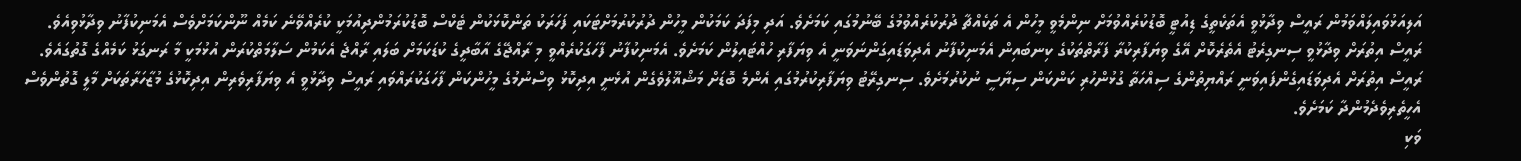އަލިއަޅުވައިލައްވަމުން ރައީސް ވިދާޅުވީ އެތަކެތީގެ ޑިއުޓީ ބޮޑުކުރެއްވުމަށް ނިންމެވީ މީހުން އެ ތަކެއްޗާ ދުރުކުރެއްވުމުގެ ބޭނުމުގައި ކަމަށެވެ. އަދި މިފަދަ ކަމަކުން މީހުން ދުރުކުރުމަށްޓަކައި ފަހަރަކު ތަންކޮޅަކުން ޓެކްސް ބޮޑުކުރަމުންދިއުމަކީ ކުރެއްވޭނެ ކަމެއް ނޫންކަމަށްވެސް އެމަނިކުފާނު ވިދާޅުވިއެވެ.
ރައީސް އިތުރަށް ވިދާޅުވީ ސިނގިރެޓު އެތެރެކޮށް އޭގެ ވިޔަފާރިކުރާ ފަރާތްތަކުގެ ކިނބައިން އެމަނިކުފާނު އެދިވަޑައިގަންނަވަނީ އެ ވިޔަފާރި ހުއްޓައިލުން ކަމަށެވެ. އެމަނިކުފާނު ފާހަގަކުރެއްވީ މި ރާއްޖޭގެ އާބާދީގެ ކުޑަކަމަށް ބަލައި ރާއްޖެ އެކަމުން ސަލާމަތްކުރަން އުޅުމަކީ މާ ރަނގަޅު ކަމެއްގެ ގޮތުގައެވެ.
ރައީސް އިތުރަށް އެދިވަޑައިގެންފައިވަނީ ރައްޔިތުންގެ ސިއްހަތާ ގުޅުންހުރި ކަންކަން ސިޔާސީ ނުކުރުމަށެވެ. ސިނގިރޭޓު ވިޔަފާރިކުރުމުގައި އެންމެ ބޮޑަށް މަޝްޣޫލުވެގެން އުޅެނީ އިދިކޮޅު ވިސްނުމުގެ މީހުންކަން ފާހަގަކުރައްވައި ރައީސް ވިދާޅުވީ އެ ވިޔަފާރިވެރިން އިދިކޮޅުގެ މުޒާހަރާތަކަށް މާލީ ގޮތުންވެސް އެހީތެރިވެދެމުންދާ ކަމަށެވެ.
ވަކި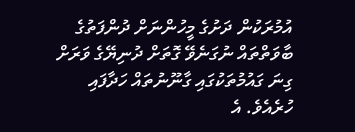އުމުރަކުން ދަށުގެ މީހުންނަށް ދުންފަތުގެ ބާވަތްތައް ނުގަނެވޭ ގޮތަށް ދުނިޔޭގެ ވަރަށް ގިނަ ގައުމުތަކުގައި ގާނޫނުތައް ހަދާފައި ހުރެއެވެ. އެ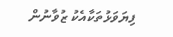ފިޔަވަޅުތަކާއެކު ޒުވާނުން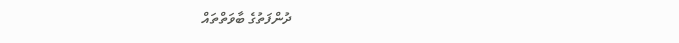ދުންފަތުގެ ބާވަތްތައް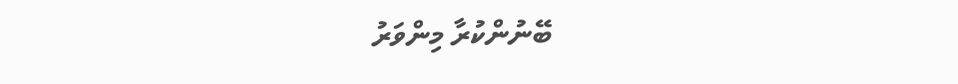ބޭނުންކުރާ މިންވަރު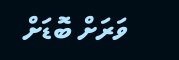ވަރަށް ބޮޑަށް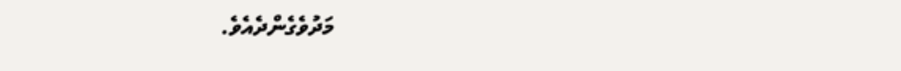މަދުވެގެންދެއެވެ.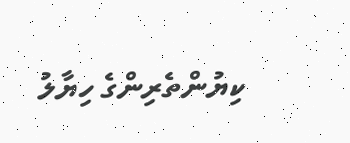ކިޔުންތެރިންގެ ހިޔާލު